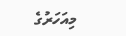މިއަހަރުގެ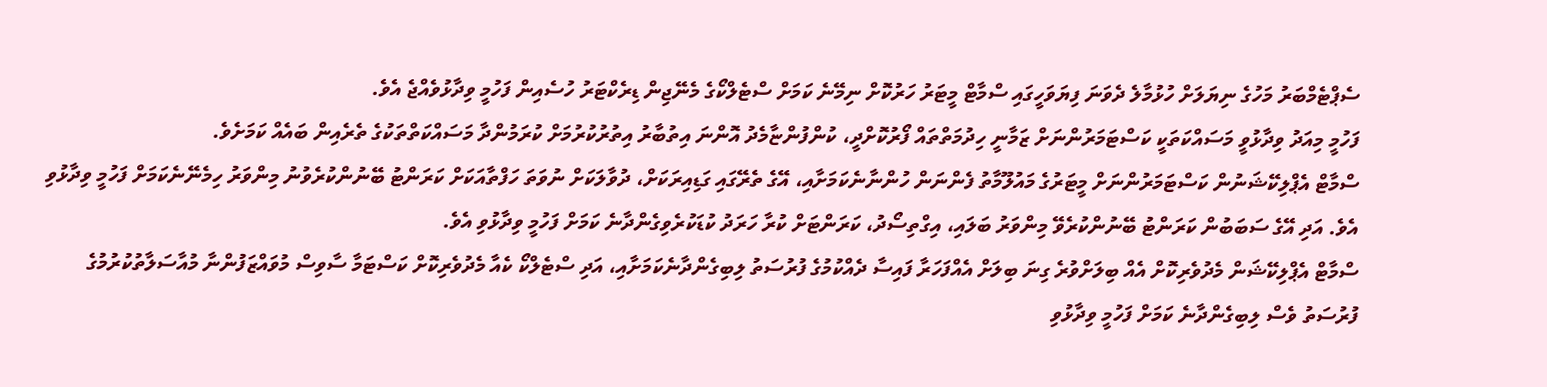ސެޕްޓެމްބަރު މަހުގެ ނިޔަލަށް ހުޅުމާލެ ދެވަނަ ފިޔަވަހީގައި ސްމާޓް މީޓަރު ހަރުކޮށް ނިމޭނެ ކަމަށް ސްޓެލްކޯގެ މެނޭޖިން ޑިރެކްޓަރު ހުސެއިން ފަހުމީ ވިދާޅުވެއްޖެ އެވެ.
ފަހުމީ މިއަދު ވިދާޅުވީ މަސައްކަތަކީ ކަސްޓަމަރުންނަށް ޒަމާނީ ހިދުމަތްތައް ފޯރުކޮށްދީ، ކުންފުންޏާމެދު އޮންނަ އިތުބާރު އިތުރުކުރުމަށް ކުރަމުންދާ މަސައްކަތްތަކުގެ ތެރެއިން ބައެއް ކަމަށެވެ.
ސްމާޓް އެޕްލިކޭޝަނުން ކަސްޓަމަރުންނަށް މީޓަރުގެ މައުލޫމާތު ފެންނަން ހުންނާނެކަމަށާއި، އޭގެ ތެރޭގައި ގަޑިއިރަކަށް، ދުވާލަކަށް ނުވަތަ ހަފްތާއަކަށް ކަރަންޓު ބޭނުންކުރެވުނު މިންވަރު ހިމެނޭނެކަމަށް ފަހުމީ ވިދާޅުވި އެވެ. އަދި އޭގެ ސަބަބުން ކަރަންޓު ބޭނުންކުރެވޭ މިންވަރު ބަލައި، އިގްތިސޯދު، ކަރަންޓަށް ކުރާ ހަރަދު ކުޑަކުރެވިގެންދާނެ ކަމަށް ފަހުމީ ވިދާޅުވި އެވެ.
ސްމާޓް އެޕްލިކޭޝަން މެދުވެރިކޮށް އެއް ބިލަށްވުރެ ގިނަ ބިލަށް އެއްފަހަރާ ފައިސާ ދެއްކުމުގެ ފުރުސަތު ލިބިގެންދާނެކަމަށާއި، އަދި ސްޓެލްކޯ ކެއާ މެދުވެރިކޮށް ކަސްޓަމާ ސާވިސް މުވައްޒަފުންނާ މުއާސަލާތުކުރުމުގެ ފުރުސަތު ވެސް ލިބިގެންދާނެ ކަމަށް ފަހުމީ ވިދާޅުވި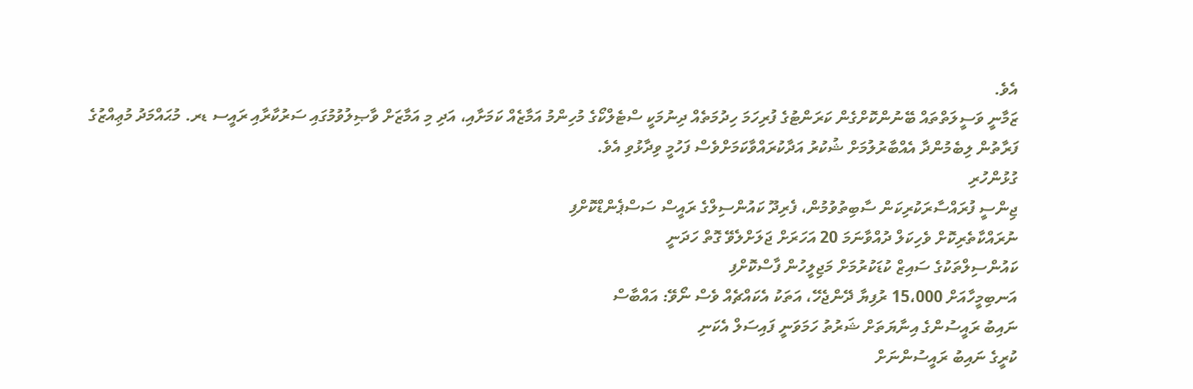އެވެ.
ޒަމާނީ ވަސީލަތްތައް ބޭނުންކޮށްގެން ކަރަންޓުގެ ފުރިހަމަ ހިދުމަތެއް ދިނުމަކީ ސްޓެލްކޯގެ މުހިންމު އަމާޒެއް ކަމަށާއި، އަދި މި އަމާޒަށް ވާޞިލުވުމުގައި ސަރުކާރާއި ރައީސ ޑރ. މުޙައްމަދު މުޢިއްޒުގެ ފަރާތުން ލިބެމުންދާ އެއްބާރުލުމަށް ޝުކުރު އަދާކުރައްވާކަމަށްވެސް ފަހުމީ ވިދާޅުވި އެވެ.
ގުޅުންހުރި
ޖިންސީ ފުރައްސާރަކުރިކަން ސާބިތުވުމުން، ފެރިދޫ ކައުންސިލްގެ ރައީސް ސަސްޕެންޑްކޮށްފި
ނުރައްކާތެރިކޮށް ވެހިކަލް ދުއްވާނަމަ 20 އަހަރަށް ޖަލަށްލެވޭ ގޮތް ހަދަނީ
ކައުންސިލްތަކުގެ ސައިޒް ކުޑަކުރުމަށް މަޖިލީހުން ފާސްކޮށްފި
އަނބިމީހާއަށް 15،000 ރުފިޔާ ދޭންޖެހޭ، އަތަކު އެކައްޗެއް ވެސް ނޯވޭ: އައްބާސް
ނައިބު ރައީސުންގެ އިނާޔަތަށް ޝަރުތު ހަމަވަނީ ފައިސަލް އެކަނި
ކުރީގެ ނައިބު ރައީސުންނަށް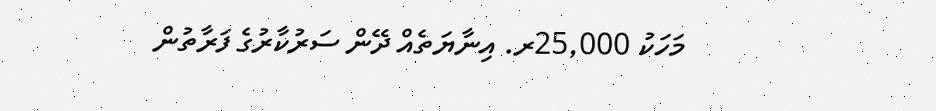މަހަކު 25,000ރ. އިނާޔަތެއް ދޭން ސަރުކާރުގެ ފަރާތުން